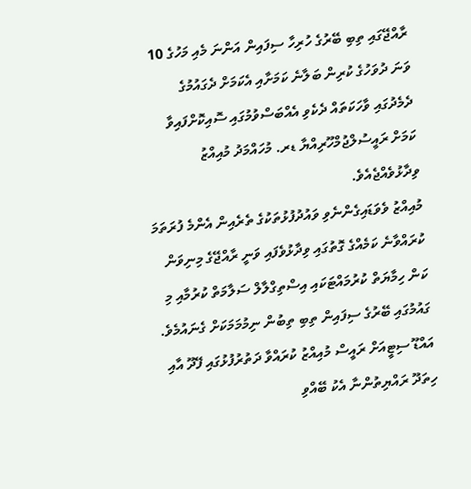ރާއްޖޭގައި ތިބި ބޭރުގެ ހުރިހާ ސިފައިން އަންނަ މެއި މަހުގެ 10 ވަނަ ދުވަހުގެ ކުރިން ބަލާނެ ކަމަށާއި އެކަމަށް ދެގައުމުގެ ދެމެދުގައި ވާހަކަތައް ދެކެވި އެއްބަސްވުމުގައި ސޮއިކޮށްފައިވާ ކަމަށް ރައީސުލްޖުމްހޫރިއްޔާ ޑރ. މުހައްމަދު މުއިއްޒު ވިދާޅުވެއްޖެއެވެ.
މުއިއްޒު ވެވަޑައިގެންނެވި ވައުދުފުޅުތަކުގެ ތެރެއިން އެންމެ ފުރަތަމަ ކުރައްވާނެ ކަމެއްގެ ގޮތުގައި ވިދާޅުވެފައި ވަނީ ރާއްޖޭގެ މިނިވަން ކަން ހިމާޔަތް ކުރުމައްޓަކައި އިސްތިގްލާލް ސަލާމަތް ކުރުމާއި މި ގައުމުގައި ބޭރުގެ ސިފައިން ތިބި ތިބުން ނިމުމަމަކަށް ގެނައުމެވެ. އައްޑޫ ސިޓީއަށް ރައީސް މުއިއްޒު ކުރައްވާ ދަތުރުފުޅުގައި ފޭދޫ އާއި ހިތަދޫ ރައްޔިތުންނާ އެކު ބޭއްވި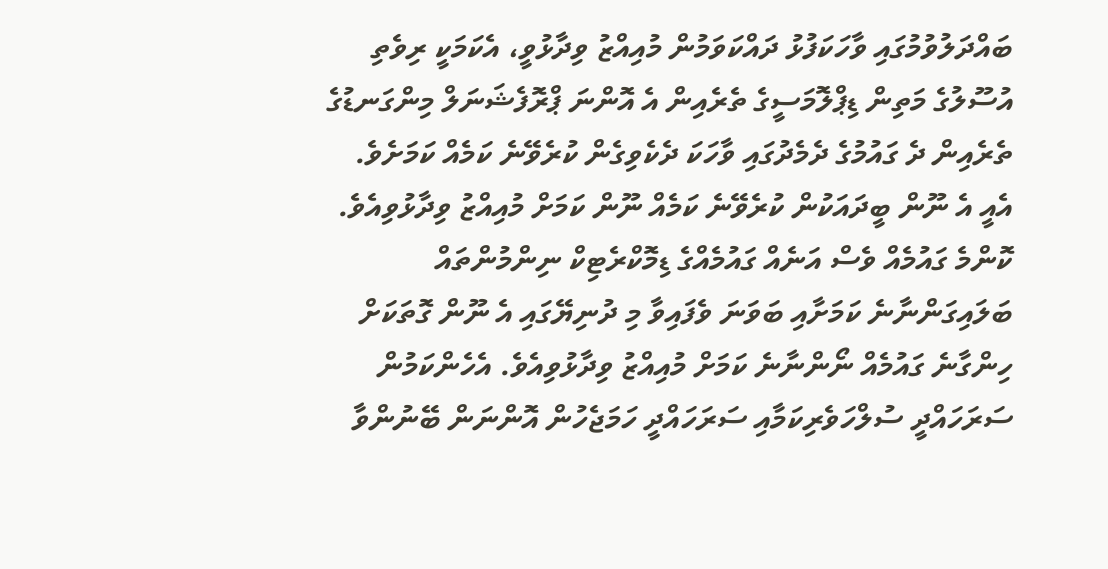ބައްދަލުވުމުގައި ވާހަކަފުޅު ދައްކަވަމުން މުއިއްޒު ވިދާޅުވީ، އެކަމަކީ ރިވެތި އުސޫލުގެ މަތިން ޑިޕްލޮމަސީގެ ތެރެއިން އެ އޮންނަ ޕްރޮފެޝަނަލް މިންގަނޑުގެ ތެރެއިން ދެ ގައުމުގެ ދެމެދުގައި ވާހަކަ ދެކެވިގެން ކުރެވޭނެ ކަމެއް ކަމަށެވެ. އެއީ އެ ނޫން ބީދައަކުން ކުރެވޭނެ ކަމެއް ނޫން ކަމަށް މުއިއްޒު ވިދާޅުވިއެވެ.
ކޮންމެ ގައުމެއް ވެސް އަނެއް ގައުމެއްގެ ޑިމޮކްރެޓިކް ނިންމުންތައް ބަލައިގަންނާނެ ކަމަށާއި ބަވަނަ ވެފައިވާ މި ދުނިޔޭގައި އެ ނޫން ގޮތަކަށް ހިންގާނެ ގައުމެއް ނޯންނާނެ ކަމަށް މުއިއްޒު ވިދާޅުވިއެވެ. އެހެންކަމުން ސަރަހައްދީ ސުލްހަވެރިކަމާއި ސަރަހައްދީ ހަމަޖެހުން އޮންނަން ބޭނުންވާ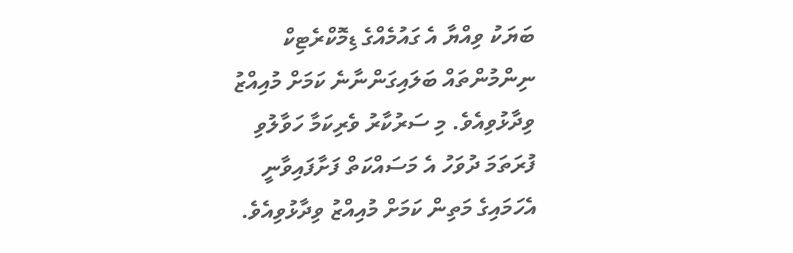ބަޔަކު ވިއްޔާ އެ ގައުމެއްގެ ޑިމޮކްރެޓިކް ނިންމުންތައް ބަލައިގަންނާނެ ކަމަށް މުއިއްޒު ވިދާޅުވިއެވެ. މި ސަރުކާރު ވެރިކަމާ ހަވާލުވި ފުރަތަމަ ދުވަހު އެ މަސައްކަތް ފަށާފައިވާނީ އެހަމައިގެ މަތިން ކަމަށް މުއިއްޒު ވިދާޅުވިއެވެ.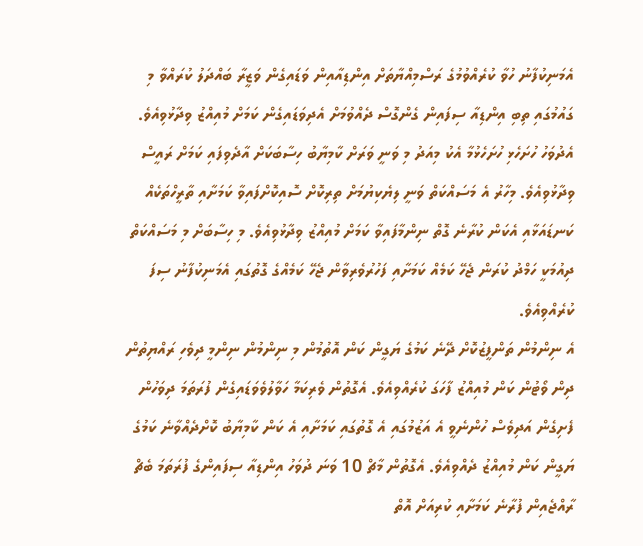އެމަނިކުފާނު ހުވާ ކުރެއްވުމުގެ ރަސްމިއްޔާތަށް އިންޑިއާއިން ވަޑައިގެން ވަޒީރާ ބައްދަލު ކުރައްވާ މި ގައުމުގައި ތިބި އިންޑިއާ ސިފައިން ގެންގޮސް ދެއްވުމަށް އެދިވަޑައިގެން ކަމަށް މުއިއްޒު ވިދާޅުވިއެވެ. އެދުވަހު ހުށަހެޅި ހުށަހެޅުމާ އެކު މިއަދު މި ވަނީ ވަރަށް ކާމިޔާބު ހިސާބަކަށް އާދެވިފައި ކަމަށް ރައީސް ވިދާޅުވިއެވެ. މިހާރު އެ މަސައްކަތް ވަނީ ލިޔެކިޔުމަށް ތިރިކޮށް ސޮއިކޮށްފައިވާ ކަމަށާއި ތާރީހްތަކެއް ކަނޑައަޅާއި އެކަން ކުރާނެ ގޮތް ނިންމާފައިވާ ކަމަށް މުއިއްޒު ވިދާޅުވިއެވެ. މި ހިސާބަށް މި މަސައްކަތް ދިއުމަކީ ހަމްދު ކުރަން ޖެހޭ ކަމެއް ކަމަށާއި ފަހުރުވެރިވާން ޖެހޭ ކަމެއްގެ ގޮތުގައި އެމަނިކުފާނު ސިފަ ކުރެއްވިއެވެ.
އެ ނިންމުން ތަންފީޒުކޮށް ދޭނެ ކަމުގެ ޔަގީން ކަން އޮތުމުން މި ނިންމުން ނިންމީ ދިވެހި ރައްޔިތުން ދިން ވޯޓުން ކަން މުއިއްޒު ފާހަގަ ކުރެއްވިއެވެ. އެގޮތުން ވެރިކަމާ ހަވާލުވެވަޑައިގެން ފުރަތަމަ ދިވަހުން ފެށިގެން އަދިވެސް ހުންނެވީ އެ އަޒުމުގައި އެ ގޮތުގައި ކަމަށާއި އެ ކަން ކާމިޔާބު ކޮށްދެއްވާނެ ކަމުގެ ޔަގީން ކަން މުއިއްޒު ދެއްވިއެވެ. އެގޮތުން މާޗް 10 ވަނަ ދުވަހު އިންޑިއާ ސިފައިންގެ ފުރަތަމަ ބެޗް ރާއްޖެއިން ފުރާނެ ކަމަށާއި ކުރިއަށް އޮތް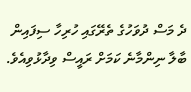ދެ މަސް ދުވަހުގެ ތެރޭގައި ހުރިހާ ސިފައިން ބާލާ ނިންމާނެ ކަމަށް ރައީސް ވިދާޅުވިއެވެ.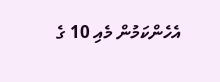އެހެންކަމުން މެއި 10 ގެ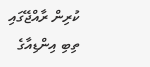ކުރިން ރާއްޖޭގައި ތިބި އިންޑިއާގެ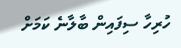ހުރިހާ ސިފައިން ބާލާނެ ކަމަށް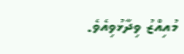މުއިއްޒު ވިދާޅުވިއެވެ.